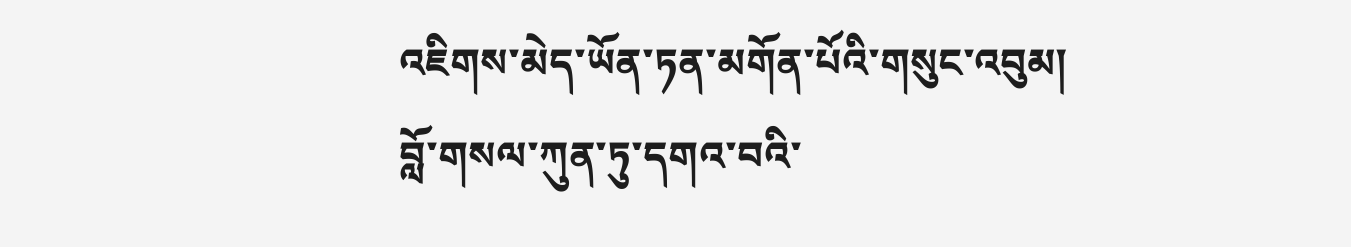འཇིགས་མེད་ཡོན་ཏན་མགོན་པོའི་གསུང་འབུམ།
བློ་གསལ་ཀུན་ཏུ་དགའ་བའི་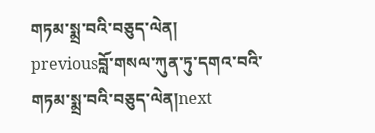གཏམ་སྨྲ་བའི་བཅུད་ལེན།
previousབློ་གསལ་ཀུན་ཏུ་དགའ་བའི་གཏམ་སྨྲ་བའི་བཅུད་ལེན།next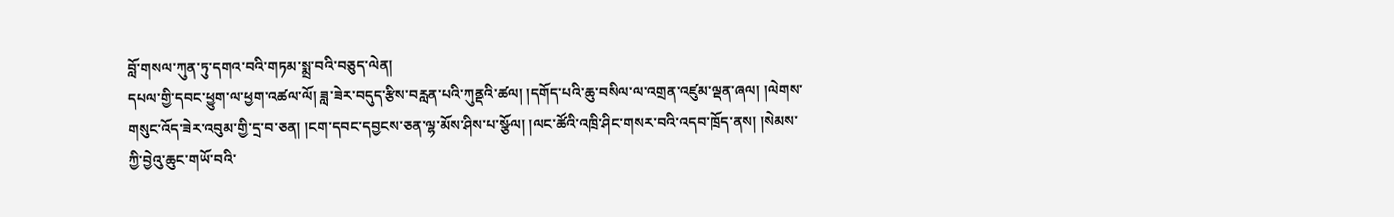བློ་གསལ་ཀུན་ཏུ་དགའ་བའི་གཏམ་སྨྲ་བའི་བཅུད་ལེན།
དཔལ་གྱི་དབང་ཕྱུག་ལ་ཕྱག་འཚལ་ལོ། ཟླ་ཟེར་བདུད་རྩིས་བརླན་པའི་ཀུནྡའི་ཚལ། །དགོད་པའི་ཆུ་བསིལ་ལ་འགྲན་འཛུམ་ལྡན་ཞལ། །ལེགས་གསུང་འོད་ཟེར་འབུམ་གྱི་དྲ་བ་ཅན། །ངག་དབང་དབྱངས་ཅན་ལྷ་མོས་ཤིས་པ་སྩོལ། །ལང་ཚོའི་འཁྲི་ཤིང་གསར་བའི་འདབ་ཁྲོད་ནས། །སེམས་ཀྱི་བྱེའུ་ཆུང་གཡོ་བའི་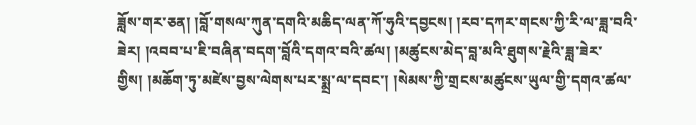ཟློས་གར་ཅན། །བློ་གསལ་ཀུན་དགའི་མཆིད་ལན་ཀོ་ཧུའི་དབྱངས། །རབ་དཀར་གངས་ཀྱི་རི་ལ་ཟླ་བའི་ཟེར། །འབབ་པ་ཇི་བཞིན་བདག་བློའི་དགའ་བའི་ཚལ། །མཚུངས་མེད་བླ་མའི་ཐུགས་རྗེའི་ཟླ་ཟེར་གྱིས། །མཆོག་ཏུ་མཛེས་བྱས་ལེགས་པར་སྨྲ་ལ་དབང་། །སེམས་ཀྱི་གྲངས་མཚུངས་ཡུལ་གྱི་དགའ་ཚལ་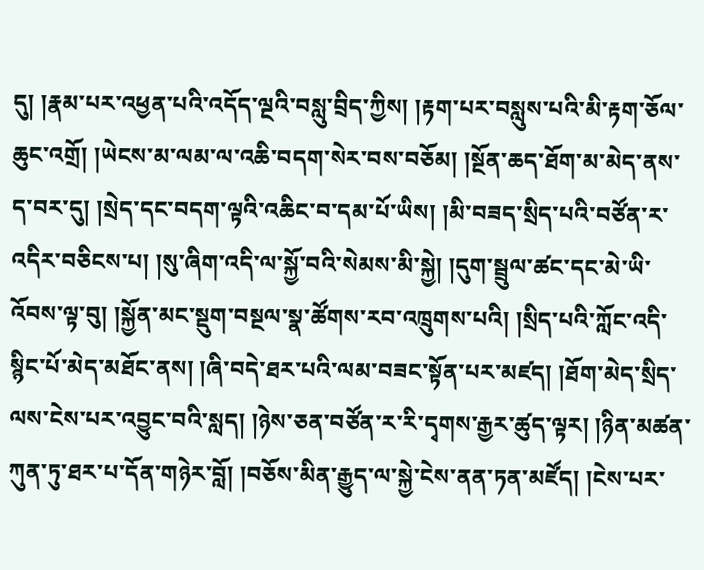དུ། །རྣམ་པར་འཕྱན་པའི་འདོད་ལྔའི་བསླུ་བྲིད་ཀྱིས། །རྟག་པར་བསླུས་པའི་མི་རྟག་ཅོལ་ཆུང་འགྲོ། །ཡེངས་མ་ལམ་ལ་འཆི་བདག་སེར་བས་བཅོམ། །སྔོན་ཆད་ཐོག་མ་མེད་ནས་ད་བར་དུ། །སྲེད་དང་བདག་ལྟའི་འཆིང་བ་དམ་པོ་ཡིས། །མི་བཟད་སྲིད་པའི་བཙོན་ར་འདིར་བཅིངས་པ། །སུ་ཞིག་འདི་ལ་སྐྱོ་བའི་སེམས་མི་སྐྱེ། །དུག་སྦྲུལ་ཚང་དང་མེ་ཡི་འོབས་ལྟ་བུ། །སྐྱོན་མང་སྡུག་བསྔལ་སྣ་ཚོགས་རབ་འཁྲུགས་པའི། །སྲིད་པའི་ཀློང་འདི་སྙིང་པོ་མེད་མཐོང་ནས། །ཞི་བདེ་ཐར་པའི་ལམ་བཟང་སྟོན་པར་མཛད། །ཐོག་མེད་སྲིད་ལས་ངེས་པར་འབྱུང་བའི་སླད། །ཉེས་ཅན་བཙོན་ར་རི་དྭགས་རྒྱར་ཚུད་ལྟར། །ཉིན་མཚན་ཀུན་ཏུ་ཐར་པ་དོན་གཉེར་བློ། །བཅོས་མིན་རྒྱུད་ལ་སྐྱེ་ངེས་ནན་ཏན་མཛོད། །ངེས་པར་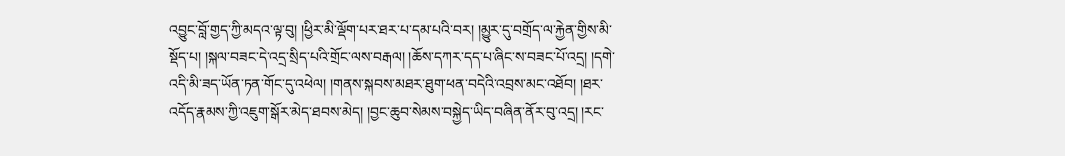འབྱུང་བློ་གྱད་ཀྱི་མདའ་ལྟ་བུ། །ཕྱིར་མི་ལྡོག་པར་ཐར་པ་དམ་པའི་བར། །མྱུར་དུ་བགྲོད་ལ་རྐྱེན་གྱིས་མི་སྡོད་པ། །སྐལ་བཟང་དེ་འདྲ་སྲིད་པའི་གྲོང་ལས་བརྒལ། །ཆོས་དཀར་དད་པ་ཞིང་ས་བཟང་པོ་འདྲ། །དགེ་འདི་མི་ཟད་ཡོན་ཏན་གོང་དུ་འཕེལ། །གནས་སྐབས་མཐར་ཐུག་ཕན་བདེའི་འབྲས་མང་འཐོབ། །ཐར་འདོད་རྣམས་ཀྱི་འཇུག་སྒོར་མེད་ཐབས་མེད། །བྱང་ཆུབ་སེམས་བསྐྱེད་ཡིད་བཞིན་ནོར་བུ་འདྲ། །རང་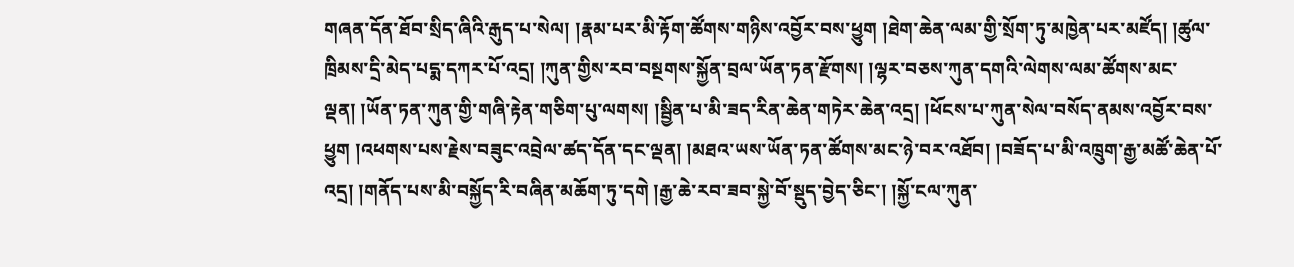གཞན་དོན་ཐོབ་སྲིད་ཞིའི་རྒུད་པ་སེལ། །རྣམ་པར་མི་རྟོག་ཚོགས་གཉིས་འབྱོར་བས་ཕྱུག །ཐེག་ཆེན་ལམ་གྱི་སྲོག་ཏུ་མཁྱེན་པར་མཛོད། །ཚུལ་ཁྲིམས་དྲི་མེད་པདྨ་དཀར་པོ་འདྲ། །ཀུན་གྱིས་རབ་བསྔགས་སྐྱོན་བྲལ་ཡོན་ཏན་རྫོགས། །ལྷར་བཅས་ཀུན་དགའི་ལེགས་ལམ་ཚོགས་མང་ལྡན། །ཡོན་ཏན་ཀུན་གྱི་གཞི་རྟེན་གཅིག་པུ་ལགས། །སྦྱིན་པ་མི་ཟད་རིན་ཆེན་གཏེར་ཆེན་འདྲ། །ཕོངས་པ་ཀུན་སེལ་བསོད་ནམས་འབྱོར་བས་ཕྱུག །འཕགས་པས་རྗེས་བཟུང་འབྲེལ་ཚད་དོན་དང་ལྡན། །མཐའ་ཡས་ཡོན་ཏན་ཚོགས་མང་ཉེ་བར་འཐོབ། །བཟོད་པ་མི་འཁྲུག་རྒྱ་མཚོ་ཆེན་པོ་འདྲ། །གནོད་པས་མི་བསྐྱོད་རི་བཞིན་མཆོག་ཏུ་དགེ །རྒྱ་ཆེ་རབ་ཟབ་སྐྱེ་བོ་སྡུད་བྱེད་ཅིང་། །སྐྱོ་ངལ་ཀུན་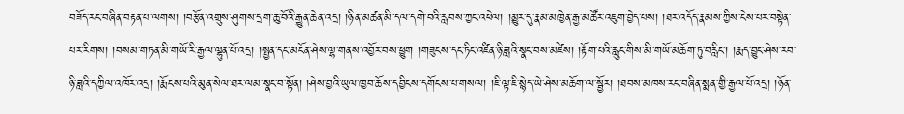བཟོད་རང་བཞིན་བརྟན་པ་ལགས། །བརྩོན་འགྲུས་ཤུགས་དྲག་ཆུ་བོའི་རྒྱུན་ཆེན་འདྲ། །ཉིན་མཚན་མི་དལ་དགེ་བའི་རླབས་ཀྱང་འཕེལ། །མྱུར་དུ་རྣམ་མཁྱེན་རྒྱ་མཚོར་འཇུག་བྱེད་པས། །ཐར་འདོད་རྣམས་ཀྱིས་ངེས་པར་བསྟེན་པར་རིགས། །བསམ་གཏན་མི་གཡོ་རི་རྒྱལ་ལྷུན་པོ་འདྲ། །སྤྱན་དང་མངོན་ཤེས་ལྷ་གནས་འབྱོར་བས་ཕྱུག །གཟུངས་དང་ཏིང་འཛིན་ཉི་ཟླའི་སྣང་བས་མཛེས། །རྟོག་པའི་རླུང་གིས་མི་གཡོ་མཆོག་ཏུ་བརླིང་། །རྨད་བྱུང་ཤེས་རབ་ཉི་ཟླའི་དཀྱིལ་འཁོར་འདྲ། །རྨོངས་པའི་མུན་སེལ་ཐར་ལམ་སྣང་བ་སྟོན། །ཤེས་བྱའི་ཡུལ་ཁྱབ་ཆོས་དབྱིངས་དགོངས་པ་གསལ། །ཇི་ལྟ་ཇི་སྙེད་ཡེ་ཤེས་མཆོག་ལ་སྦྱོར། །ཐབས་མཁས་རང་བཞིན་སྨན་གྱི་རྒྱལ་པོ་འདྲ། །ཉོན་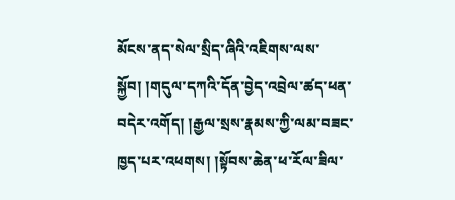མོངས་ནད་སེལ་སྲིད་ཞིའི་འཇིགས་ལས་སྐྱོབ། །གདུལ་དཀའི་དོན་བྱེད་འབྲེལ་ཚད་ཕན་བདེར་འགོད། །རྒྱལ་སྲས་རྣམས་ཀྱི་ལམ་བཟང་ཁྱད་པར་འཕགས། །སྟོབས་ཆེན་ཕ་རོལ་ཟིལ་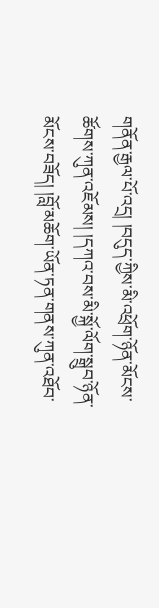གནོན་རྒྱལ་པོ་འདྲ། །བདུད་ཀྱིས་མི་འཕྲོག་ཉོན་མོངས་ཚོགས་ཀུན་འཇོམས། །དཀའ་བས་མི་སྐྱོ་ལོག་སྒྲུབ་ཉོན་མོངས་བཟོད། །བློ་མཆོག་ཡོན་ཏན་གནས་ཀུན་འཐོབ་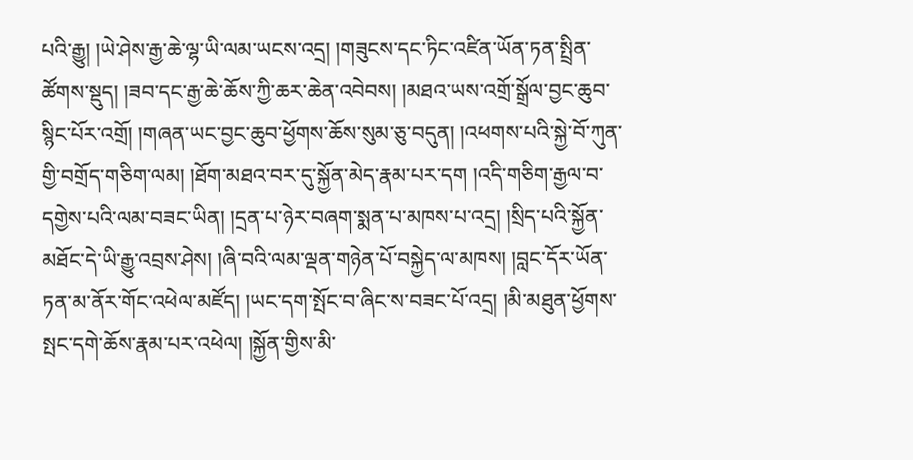པའི་རྒྱུ། །ཡེ་ཤེས་རྒྱ་ཆེ་ལྷ་ཡི་ལམ་ཡངས་འདྲ། །གཟུངས་དང་ཏིང་འཛིན་ཡོན་ཏན་སྤྲིན་ཚོགས་སྡུད། །ཟབ་དང་རྒྱ་ཆེ་ཆོས་ཀྱི་ཆར་ཆེན་འབེབས། །མཐའ་ཡས་འགྲོ་སྒྲོལ་བྱང་ཆུབ་སྙིང་པོར་འགྲོ། །གཞན་ཡང་བྱང་ཆུབ་ཕྱོགས་ཆོས་སུམ་ཅུ་བདུན། །འཕགས་པའི་སྐྱེ་བོ་ཀུན་གྱི་བགྲོད་གཅིག་ལམ། །ཐོག་མཐའ་བར་དུ་སྐྱོན་མེད་རྣམ་པར་དག །འདི་གཅིག་རྒྱལ་བ་དགྱེས་པའི་ལམ་བཟང་ཡིན། །དྲན་པ་ཉེར་བཞག་སྨན་པ་མཁས་པ་འདྲ། །སྲིད་པའི་སྐྱོན་མཐོང་དེ་ཡི་རྒྱུ་འབྲས་ཤེས། །ཞི་བའི་ལམ་ལྡན་གཉེན་པོ་བསྐྱེད་ལ་མཁས། །བླང་དོར་ཡོན་ཏན་མ་ནོར་གོང་འཕེལ་མཛོད། །ཡང་དག་སྤོང་བ་ཞིང་ས་བཟང་པོ་འདྲ། །མི་མཐུན་ཕྱོགས་སྤང་དགེ་ཆོས་རྣམ་པར་འཕེལ། །སྐྱོན་གྱིས་མི་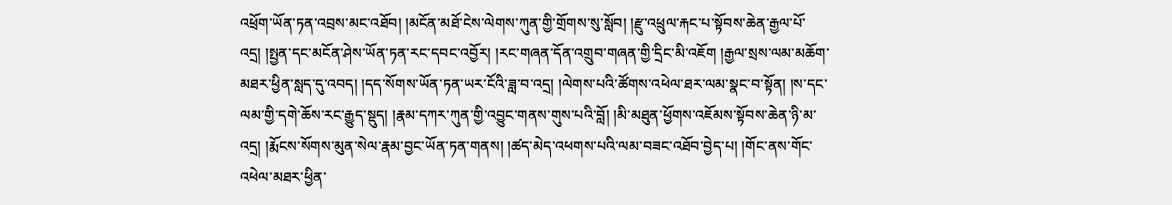འཕྲོག་ཡོན་ཏན་འབྲས་མང་འཐོབ། །མངོན་མཐོ་ངེས་ལེགས་ཀུན་གྱི་གྲོགས་སུ་སློབ། །རྫུ་འཕྲུལ་རྐང་པ་སྟོབས་ཆེན་རྒྱལ་པོ་འདྲ། །སྤྱན་དང་མངོན་ཤེས་ཡོན་ཏན་རང་དབང་འབྱོར། །རང་གཞན་དོན་འགྲུབ་གཞན་གྱི་དྲིང་མི་འཇོག །རྒྱལ་སྲས་ལམ་མཆོག་མཐར་ཕྱིན་སླད་དུ་འབད། །དད་སོགས་ཡོན་ཏན་ཡར་ངོའི་ཟླ་བ་འདྲ། །ལེགས་པའི་ཚོགས་འཕེལ་ཐར་ལམ་སྣང་བ་སྟོན། །ས་དང་ལམ་གྱི་དགེ་ཆོས་རང་རྒྱུད་སྡུད། །རྣམ་དཀར་ཀུན་གྱི་འབྱུང་གནས་གུས་པའི་བློ། །མི་མཐུན་ཕྱོགས་འཇོམས་སྟོབས་ཆེན་ཉི་མ་འདྲ། །རྨོངས་སོགས་མུན་སེལ་རྣམ་བྱང་ཡོན་ཏན་གནས། །ཚད་མེད་འཕགས་པའི་ལམ་བཟང་འཐོབ་བྱེད་པ། །གོང་ནས་གོང་འཕེལ་མཐར་ཕྱིན་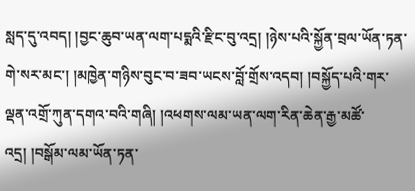སླད་དུ་འབད། །བྱང་ཆུབ་ཡན་ལག་པདྨའི་རྫིང་བུ་འདྲ། །ཉེས་པའི་སྐྱོན་བྲལ་ཡོན་ཏན་གེ་སར་མང་། །མཁྱེན་གཉིས་བུང་བ་ཟབ་ཡངས་བློ་གྲོས་འདབ། །བསྐྱོད་པའི་གར་ལྡན་འགྲོ་ཀུན་དགའ་བའི་གཞི། །འཕགས་ལམ་ཡན་ལག་རིན་ཆེན་རྒྱ་མཚོ་འདྲ། །བསྒོམ་ལམ་ཡོན་ཏན་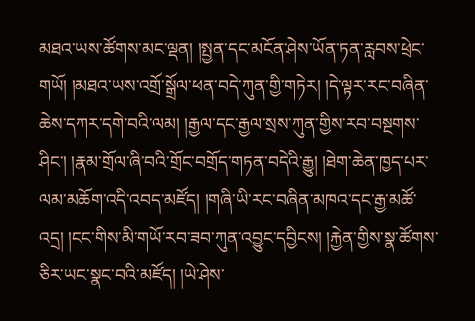མཐའ་ཡས་ཚོགས་མང་ལྡན། །སྤྱན་དང་མངོན་ཤེས་ཡོན་ཏན་རླབས་ཕྲེང་གཡོ། །མཐའ་ཡས་འགྲོ་སྒྲོལ་ཕན་བདེ་ཀུན་གྱི་གཏེར། །དེ་ལྟར་རང་བཞིན་ཆེས་དཀར་དགེ་བའི་ལམ། །རྒྱལ་དང་རྒྱལ་སྲས་ཀུན་གྱིས་རབ་བསྔགས་ཤིང་། །རྣམ་གྲོལ་ཞི་བའི་གྲོང་བགྲོད་གཏན་བདེའི་རྒྱུ། །ཐེག་ཆེན་ཁྱད་པར་ལམ་མཆོག་འདི་འབད་མཛོད། །གཞི་ཡི་རང་བཞིན་མཁའ་དང་རྒྱ་མཚོ་འདྲ། །ངང་གིས་མི་གཡོ་རབ་ཟབ་ཀུན་འབྱུང་དབྱིངས། །རྐྱེན་གྱིས་སྣ་ཚོགས་ཅིར་ཡང་སྣང་བའི་མཛོད། །ཡེ་ཤེས་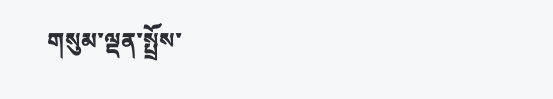གསུམ་ལྡན་སྤྲོས་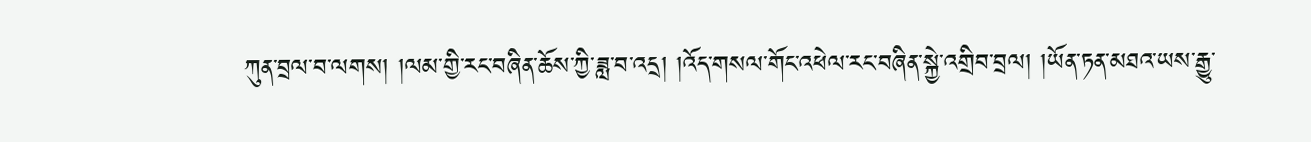ཀུན་བྲལ་བ་ལགས། །ལམ་གྱི་རང་བཞིན་ཆོས་ཀྱི་ཟླ་བ་འདྲ། །འོད་གསལ་གོང་འཕེལ་རང་བཞིན་སྐྱེ་འགྲིབ་བྲལ། །ཡོན་ཏན་མཐའ་ཡས་རྒྱུ་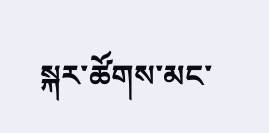སྐར་ཚོགས་མང་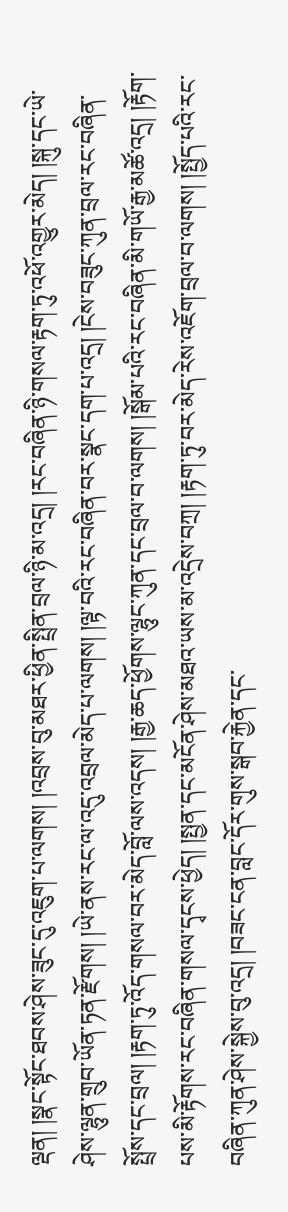ལྡན། །སྣང་སྟོང་ཐབས་ཤེས་ཟུང་དུ་འཇུག་པ་ལགས། །འབྲས་བུ་མཐར་ཕྱིན་སྤྲིན་བྲལ་ཉི་མ་འདྲ། །རང་བཞིན་ཉི་གསལ་རྟག་ཏུ་འཕོ་འགྱུར་མེད། །སྐུ་དང་ཡེ་ཤེས་ལྷུན་གྲུབ་ཡོན་ཏན་རྫོགས། །ཡེ་ནས་རང་ལ་འདུ་འབྲལ་མེད་པ་ལགས། །ལྟ་བའི་རང་བཞིན་བར་སྣང་དག་པ་འདྲ། །ངེས་བཟུང་ཀུན་བྲལ་རང་བཞིན་སྤྲོས་དང་བྲལ། །རྟག་ཏུ་འོད་གསལ་བར་མེད་བློ་ལས་འདས། །རྒྱ་ཆད་ཕྱོགས་ལྷུང་ཀུན་དང་བྲལ་བ་ལགས། །སྒོམ་པའི་རང་བཞིན་མི་གཡོ་རྒྱ་མཚོ་འདྲ། །རྟོག་པས་མི་རྟོགས་རང་བཞིན་གསལ་དྭངས་ཕྱེད། །སྤྱན་དང་མངོན་ཤེས་མཐའ་ཡས་མ་འདྲེས་བཀྲ། །རྟག་ཏུ་བར་མེད་རེས་འཇོག་བྲལ་བ་ལགས། །སྤྱོད་པའི་རང་བཞིན་ཀུན་ཤེས་སྐྱེས་བུ་འདྲ། །བཟང་ངན་བླང་དོར་གུས་སྒབ་རྐྱེན་དང་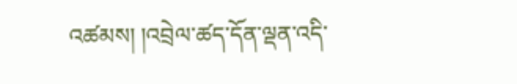འཚམས། །འབྲེལ་ཚད་དོན་ལྡན་འདི་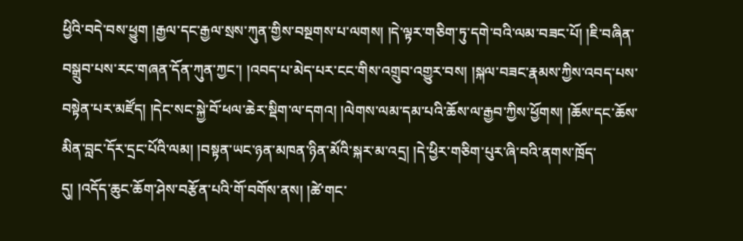ཕྱིའི་བདེ་བས་ཕྱུག །རྒྱལ་དང་རྒྱལ་སྲས་ཀུན་གྱིས་བསྔགས་པ་ལགས། །དེ་ལྟར་གཅིག་ཏུ་དགེ་བའི་ལམ་བཟང་པོ། །ཇི་བཞིན་བསྒྲུབ་པས་རང་གཞན་དོན་ཀུན་ཀྱང་། །འབད་པ་མེད་པར་ངང་གིས་འགྲུབ་འགྱུར་བས། །སྐལ་བཟང་རྣམས་ཀྱིས་འབད་པས་བསྟེན་པར་མཛོད། །དེང་སང་སྐྱེ་བོ་ཕལ་ཆེར་སྡིག་ལ་དགའ། །ལེགས་ལམ་དམ་པའི་ཆོས་ལ་རྒྱབ་ཀྱིས་ཕྱོགས། །ཆོས་དང་ཆོས་མིན་བླང་དོར་དྲང་པོའི་ལམ། །བསྟན་ཡང་ཉན་མཁན་ཉིན་མོའི་སྐར་མ་འདྲ། །དེ་ཕྱིར་གཅིག་པུར་ཞི་བའི་ནགས་ཁྲོད་དུ། །འདོད་ཆུང་ཆོག་ཤེས་བརྩོན་པའི་གོ་བགོས་ནས། །ཚེ་གང་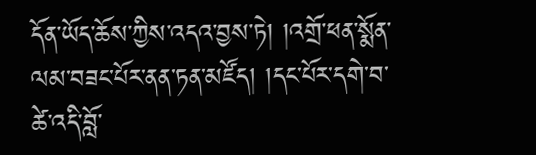དོན་ཡོད་ཆོས་ཀྱིས་འདའ་བྱས་ཏེ། །འགྲོ་ཕན་སྨོན་ལམ་བཟང་པོར་ནན་ཏན་མཛོད། །དང་པོར་དགེ་བ་ཚེ་འདི་བློ་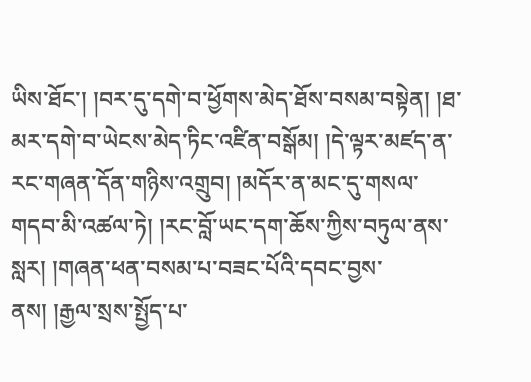ཡིས་ཐོང་། །བར་དུ་དགེ་བ་ཕྱོགས་མེད་ཐོས་བསམ་བསྟེན། །ཐ་མར་དགེ་བ་ཡེངས་མེད་ཏིང་འཛིན་བསྒོམ། །དེ་ལྟར་མཛད་ན་རང་གཞན་དོན་གཉིས་འགྲུབ། །མདོར་ན་མང་དུ་གསལ་གདབ་མི་འཚལ་ཏེ། །རང་བློ་ཡང་དག་ཆོས་ཀྱིས་བཏུལ་ནས་སླར། །གཞན་ཕན་བསམ་པ་བཟང་པོའི་དབང་བྱས་ནས། །རྒྱལ་སྲས་སྤྱོད་པ་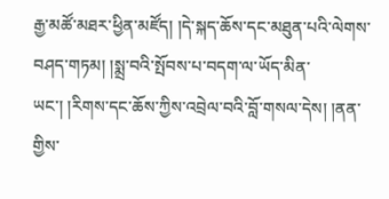རྒྱ་མཚོ་མཐར་ཕྱིན་མཛོད། །དེ་སྐད་ཆོས་དང་མཐུན་པའི་ལེགས་བཤད་གཏམ། །སྨྲ་བའི་སྤོབས་པ་བདག་ལ་ཡོད་མིན་ཡང་། །རིགས་དང་ཆོས་ཀྱིས་འབྲེལ་བའི་བློ་གསལ་དེས། །ནན་གྱིས་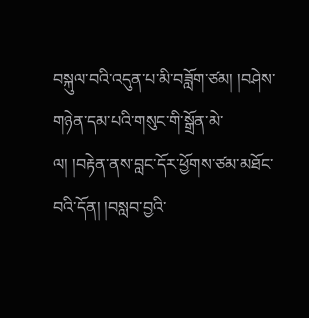བསྐུལ་བའི་འདུན་པ་མི་བཟློག་ཙམ། །བཤེས་གཉེན་དམ་པའི་གསུང་གི་སྒྲོན་མེ་ལ། །བརྟེན་ནས་བླང་དོར་ཕྱོགས་ཙམ་མཐོང་བའི་དོན། །བསླབ་བྱའི་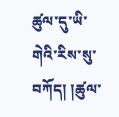ཚུལ་དུ་ཡི་གེའི་རིས་སུ་བཀོད། །ཚུལ་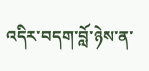འདིར་བདག་བློ་ཉེས་ན་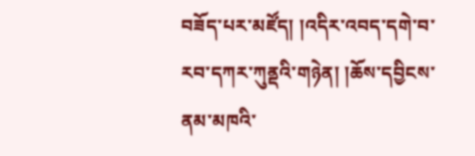བཟོད་པར་མཛོད། །འདིར་འབད་དགེ་བ་རབ་དཀར་ཀུནྡའི་གཉེན། །ཆོས་དབྱིངས་ནམ་མཁའི་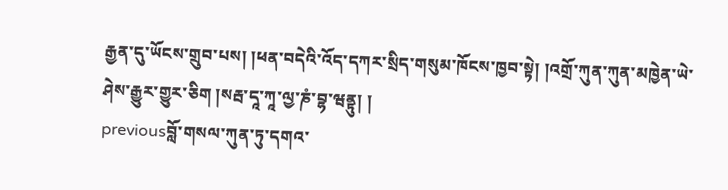རྒྱན་དུ་ཡོངས་གྲུབ་པས། །ཕན་བདེའི་འོད་དཀར་སྲིད་གསུམ་ཁོངས་ཁྱབ་སྟེ། །འགྲོ་ཀུན་ཀུན་མཁྱེན་ཡེ་ཤེས་རྒྱུར་གྱུར་ཅིག །སརྦ་དཱ་ཀཱ་ལྱ་ཎཾ་བྷ་ཝནྟུ། །
previousབློ་གསལ་ཀུན་ཏུ་དགའ་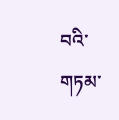བའི་གཏམ་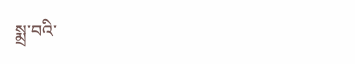སྨྲ་བའི་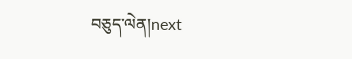བཅུད་ལེན།next